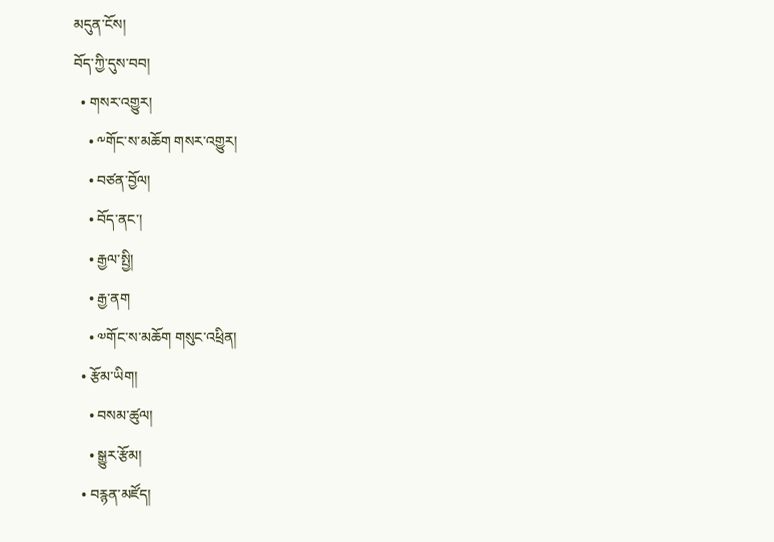མདུན་ངོས།
བོད་ཀྱི་དུས་བབ།
  • གསར་འགྱུར།
    • ༸གོང་ས་མཆོག གསར་འགྱུར།
    • བཙན་བྱོལ།
    • བོད་ནང་།
    • རྒྱལ་སྤྱི།
    • རྒྱ་ནག
    • ༧གོང་ས་མཆོག གསུང་འཕྲིན།
  • རྩོམ་ཡིག།
    • བསམ་ཚུལ།
    • སྒྱུར་རྩོམ།
  • བརྙན་མཛོད།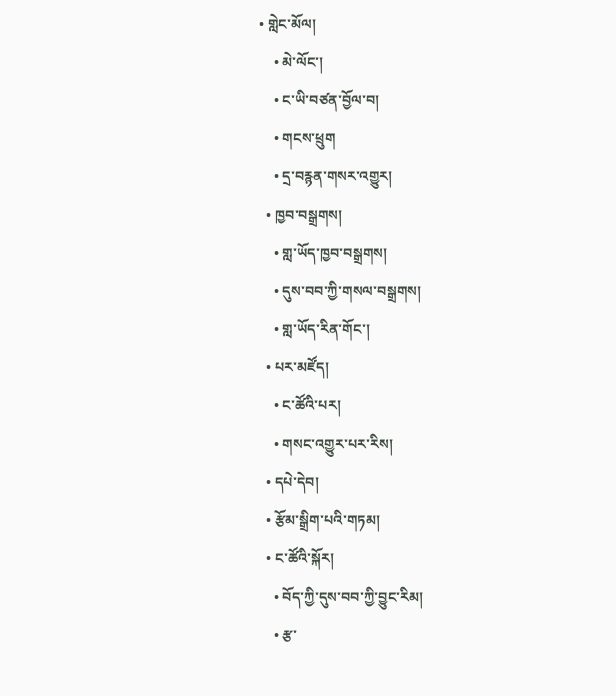• གླེང་མོལ།
    • མེ་ལོང་།
    • ང་ཡི་བཙན་བྱོལ་བ།
    • གངས་ཕྲུག
    • དྲ་བརྙན་གསར་འགྱུར།
  • ཁྱབ་བསྒྲགས།
    • གླ་ཡོད་ཁྱབ་བསྒྲགས།
    • དུས་བབ་ཀྱི་གསལ་བསྒྲགས།
    • གླ་ཡོད་རིན་གོང་།
  • པར་མཛོད།
    • ང་ཚོའི་པར།
    • གསང་འགྱུར་པར་རིས།
  • དཔེ་དེབ།
  • རྩོམ་སྒྲིག་པའི་གཏམ།
  • ང་ཚོའི་སྐོར།
    • བོད་ཀྱི་དུས་བབ་ཀྱི་བྱུང་རིམ།
    • རྩ་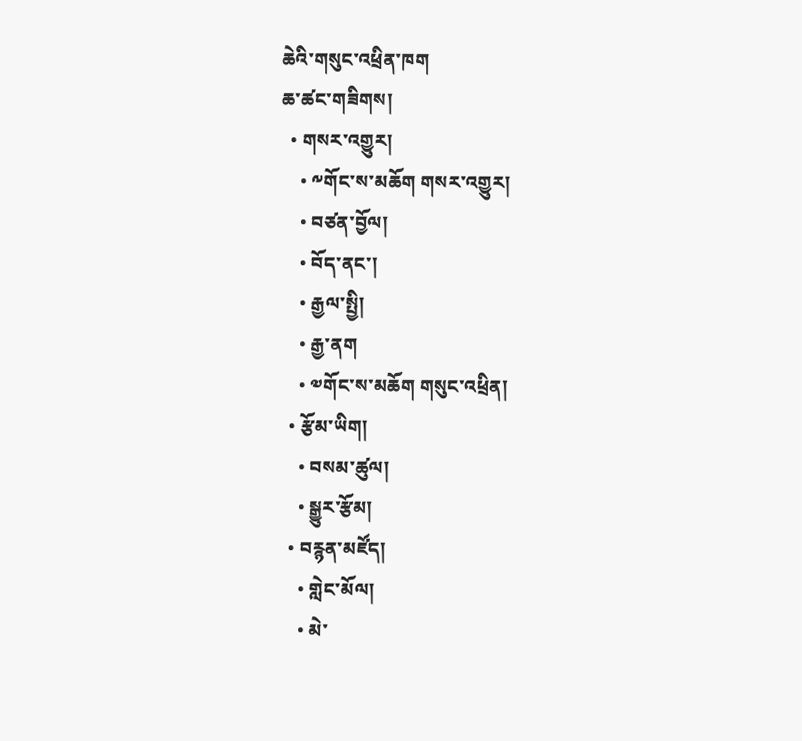ཆེའི་གསུང་འཕྲིན་ཁག
ཆ་ཚང་གཟིགས།
  • གསར་འགྱུར།
    • ༸གོང་ས་མཆོག གསར་འགྱུར།
    • བཙན་བྱོལ།
    • བོད་ནང་།
    • རྒྱལ་སྤྱི།
    • རྒྱ་ནག
    • ༧གོང་ས་མཆོག གསུང་འཕྲིན།
  • རྩོམ་ཡིག།
    • བསམ་ཚུལ།
    • སྒྱུར་རྩོམ།
  • བརྙན་མཛོད།
    • གླེང་མོལ།
    • མེ་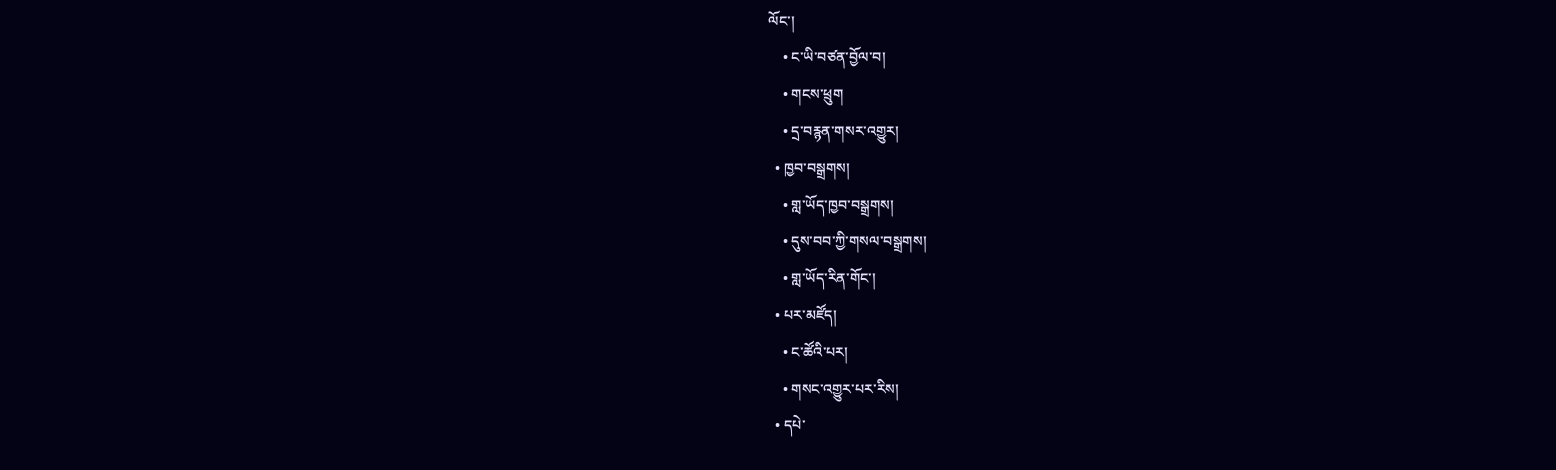ལོང་།
    • ང་ཡི་བཙན་བྱོལ་བ།
    • གངས་ཕྲུག
    • དྲ་བརྙན་གསར་འགྱུར།
  • ཁྱབ་བསྒྲགས།
    • གླ་ཡོད་ཁྱབ་བསྒྲགས།
    • དུས་བབ་ཀྱི་གསལ་བསྒྲགས།
    • གླ་ཡོད་རིན་གོང་།
  • པར་མཛོད།
    • ང་ཚོའི་པར།
    • གསང་འགྱུར་པར་རིས།
  • དཔེ་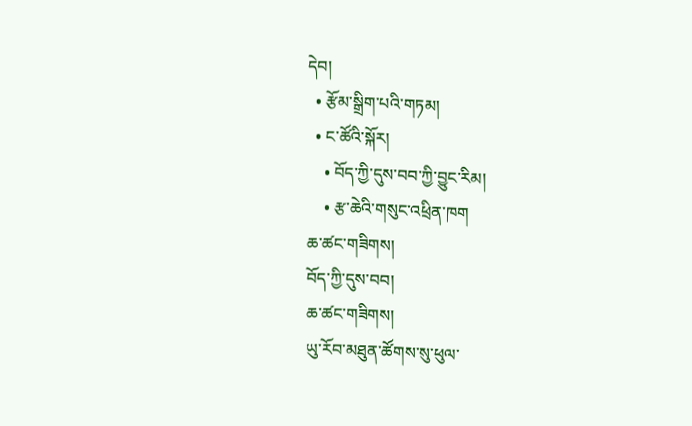དེབ།
  • རྩོམ་སྒྲིག་པའི་གཏམ།
  • ང་ཚོའི་སྐོར།
    • བོད་ཀྱི་དུས་བབ་ཀྱི་བྱུང་རིམ།
    • རྩ་ཆེའི་གསུང་འཕྲིན་ཁག
ཆ་ཚང་གཟིགས།
བོད་ཀྱི་དུས་བབ།
ཆ་ཚང་གཟིགས།
ཡུ་རོབ་མཐུན་ཚོགས་སུ་ཕུལ་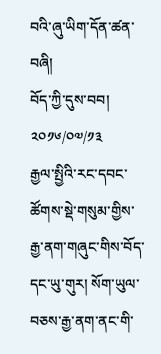བའི་ཞུ་ཡིག་དོན་ཚན་བཞི།
བོད་ཀྱི་དུས་བབ།
༢༠༡༦/༠༧/༡༣
རྒྱལ་སྤྱིའི་རང་དབང་ཚོགས་སྡེ་གསུམ་གྱིས་རྒྱ་ནག་གཞུང་གིས་བོད་དང་ཡུ་གུར། སོག་ཡུལ་བཅས་རྒྱ་ནག་ནང་གི་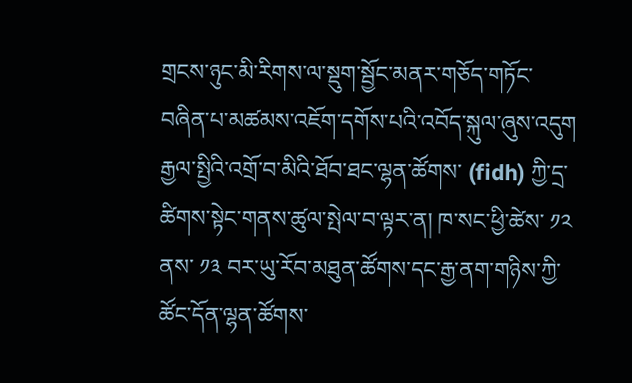གྲངས་ཉུང་མི་རིགས་ལ་སྡུག་སྦྱོང་མནར་གཅོད་གཏོང་བཞིན་པ་མཚམས་འཇོག་དགོས་པའི་འབོད་སྐུལ་ཞུས་འདུག
རྒྱལ་སྤྱིའི་འགྲོ་བ་མིའི་ཐོབ་ཐང་ལྷན་ཚོགས་ (fidh) ཀྱི་དྲ་ཚིགས་སྟེང་གནས་ཚུལ་སྤེལ་བ་ལྟར་ན། ཁ་སང་ཕྱི་ཚེས་ ༡༢ ནས་ ༡༣ བར་ཡུ་རོབ་མཐུན་ཚོགས་དང་རྒྱ་ནག་གཉིས་ཀྱི་ཚོང་དོན་ལྷན་ཚོགས་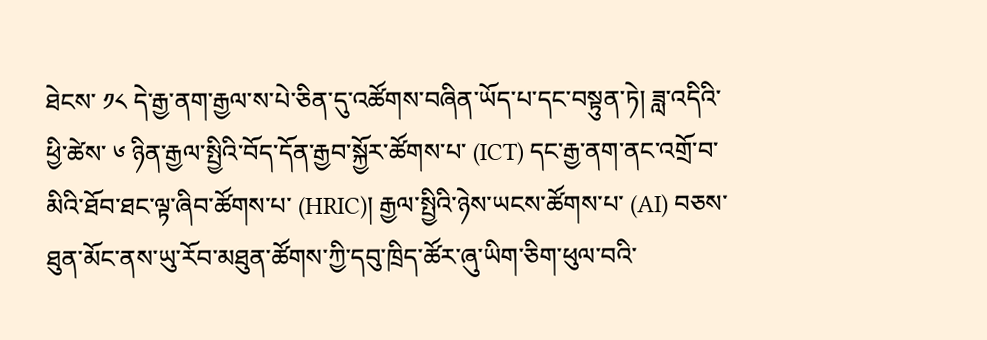ཐེངས་ ༡༨ དེ་རྒྱ་ནག་རྒྱལ་ས་པེ་ཅིན་དུ་འཚོགས་བཞིན་ཡོད་པ་དང་བསྟུན་ཏེ། ཟླ་འདིའི་ཕྱི་ཚེས་ ༦ ཉིན་རྒྱལ་སྤྱིའི་བོད་དོན་རྒྱབ་སྐྱོར་ཚོགས་པ་ (ICT) དང་རྒྱ་ནག་ནང་འགྲོ་བ་མིའི་ཐོབ་ཐང་ལྟ་ཞིབ་ཚོགས་པ་ (HRIC)། རྒྱལ་སྤྱིའི་ཉེས་ཡངས་ཚོགས་པ་ (AI) བཅས་ཐུན་མོང་ནས་ཡུ་རོབ་མཐུན་ཚོགས་ཀྱི་དབུ་ཁྲིད་ཚོར་ཞུ་ཡིག་ཅིག་ཕུལ་བའི་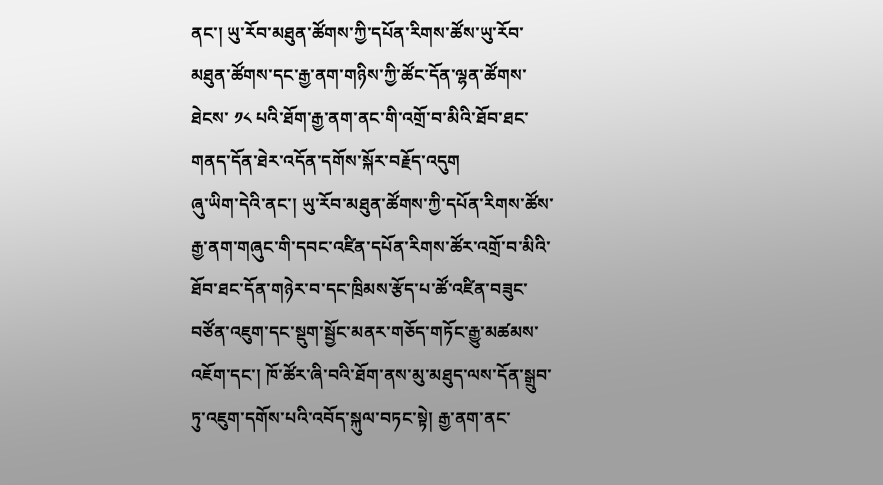ནང་། ཡུ་རོབ་མཐུན་ཚོགས་ཀྱི་དཔོན་རིགས་ཚོས་ཡུ་རོབ་མཐུན་ཚོགས་དང་རྒྱ་ནག་གཉིས་ཀྱི་ཚོང་དོན་ལྷན་ཚོགས་ཐེངས་ ༡༨ པའི་ཐོག་རྒྱ་ནག་ནང་གི་འགྲོ་བ་མིའི་ཐོབ་ཐང་གནད་དོན་ཐེར་འདོན་དགོས་སྐོར་བརྗོད་འདུག
ཞུ་ཡིག་དེའི་ནང་། ཡུ་རོབ་མཐུན་ཚོགས་ཀྱི་དཔོན་རིགས་ཚོས་རྒྱ་ནག་གཞུང་གི་དབང་འཛིན་དཔོན་རིགས་ཚོར་འགྲོ་བ་མིའི་ཐོབ་ཐང་དོན་གཉེར་བ་དང་ཁྲིམས་རྩོད་པ་ཚོ་འཛིན་བཟུང་བཙོན་འཇུག་དང་སྡུག་སྦྱོང་མནར་གཅོད་གཏོང་རྒྱུ་མཚམས་འཇོག་དང་། ཁོ་ཚོར་ཞི་བའི་ཐོག་ནས་མུ་མཐུད་ལས་དོན་སྒྲུབ་ཏུ་འཇུག་དགོས་པའི་འབོད་སྐུལ་བཏང་སྟེ། རྒྱ་ནག་ནང་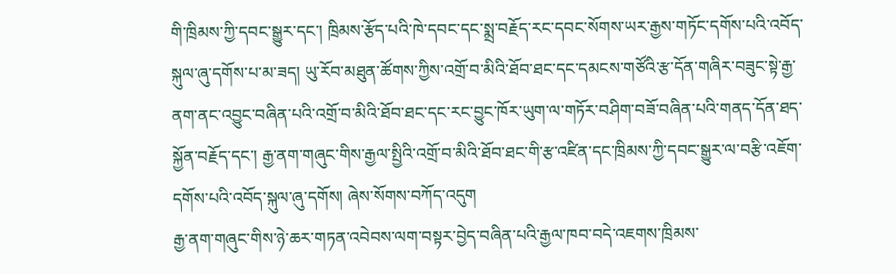གི་ཁྲིམས་ཀྱི་དབང་སྒྱུར་དང་། ཁྲིམས་རྩོད་པའི་ཁེ་དབང་དང་སྨྲ་བརྗོད་རང་དབང་སོགས་ཡར་རྒྱས་གཏོང་དགོས་པའི་འབོད་སྐུལ་ཞུ་དགོས་པ་མ་ཟད། ཡུ་རོབ་མཐུན་ཚོགས་ཀྱིས་འགྲོ་བ་མིའི་ཐོབ་ཐང་དང་དམངས་གཙོའི་རྩ་དོན་གཞིར་བཟུང་སྟེ་རྒྱ་ནག་ནང་འབྱུང་བཞིན་པའི་འགྲོ་བ་མིའི་ཐོབ་ཐང་དང་རང་བྱུང་ཁོར་ཡུག་ལ་གཏོར་བཤིག་བཟོ་བཞིན་པའི་གནད་དོན་ཐད་སྐྱོན་བརྗོད་དང་། རྒྱ་ནག་གཞུང་གིས་རྒྱལ་སྤྱིའི་འགྲོ་བ་མིའི་ཐོབ་ཐང་གི་རྩ་འཛིན་དང་ཁྲིམས་ཀྱི་དབང་སྒྱུར་ལ་བརྩི་འཇོག་དགོས་པའི་འབོད་སྐུལ་ཞུ་དགོས། ཞེས་སོགས་བཀོད་འདུག
རྒྱ་ནག་གཞུང་གིས་ཉེ་ཆར་གཏན་འབེབས་ལག་བསྟར་བྱེད་བཞིན་པའི་རྒྱལ་ཁབ་བདེ་འཇགས་ཁྲིམས་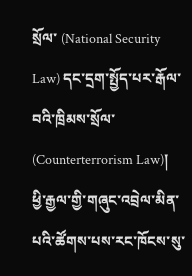སྲོལ་ (National Security Law) དང་དྲག་སྤྱོད་པར་རྒོལ་བའི་ཁྲིམས་སྲོལ་ (Counterterrorism Law)། ཕྱི་རྒྱལ་གྱི་གཞུང་འབྲེལ་མིན་པའི་ཚོགས་པས་རང་ཁོངས་སུ་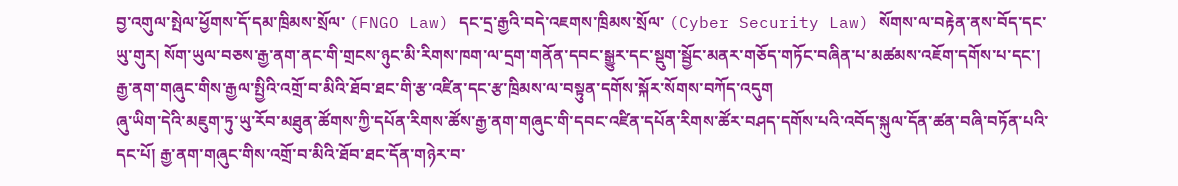བྱ་འགུལ་སྤེལ་ཕྱོགས་དོ་དམ་ཁྲིམས་སྲོལ་ (FNGO Law) དང་དྲ་རྒྱའི་བདེ་འཇགས་ཁྲིམས་སྲོལ་ (Cyber Security Law) སོགས་ལ་བརྟེན་ནས་བོད་དང་ཡུ་གུར། སོག་ཡུལ་བཅས་རྒྱ་ནག་ནང་གི་གྲངས་ཉུང་མི་རིགས་ཁག་ལ་དྲག་གནོན་དབང་སྒྱུར་དང་སྡུག་སྦྱོང་མནར་གཅོད་གཏོང་བཞིན་པ་མཚམས་འཇོག་དགོས་པ་དང་། རྒྱ་ནག་གཞུང་གིས་རྒྱལ་སྤྱིའི་འགྲོ་བ་མིའི་ཐོབ་ཐང་གི་རྩ་འཛིན་དང་རྩ་ཁྲིམས་ལ་བསྟུན་དགོས་སྐོར་སོགས་བཀོད་འདུག
ཞུ་ཡིག་དེའི་མཇུག་ཏུ་ཡུ་རོབ་མཐུན་ཚོགས་ཀྱི་དཔོན་རིགས་ཚོས་རྒྱ་ནག་གཞུང་གི་དབང་འཛིན་དཔོན་རིགས་ཚོར་བཤད་དགོས་པའི་འབོད་སྐུལ་དོན་ཚན་བཞི་བཏོན་པའི་དང་པོ། རྒྱ་ནག་གཞུང་གིས་འགྲོ་བ་མིའི་ཐོབ་ཐང་དོན་གཉེར་བ་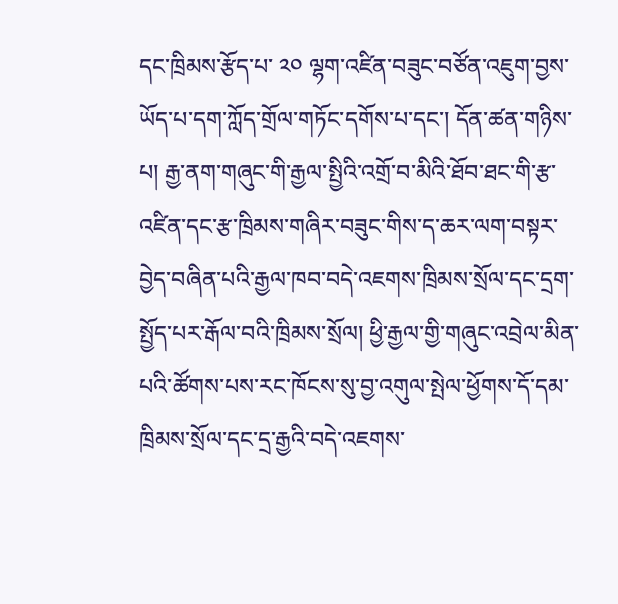དང་ཁྲིམས་རྩོད་པ་ ༢༠ ལྷག་འཛིན་བཟུང་བཙོན་འཇུག་བྱས་ཡོད་པ་དག་ཀློད་གྲོལ་གཏོང་དགོས་པ་དང་། དོན་ཚན་གཉིས་པ། རྒྱ་ནག་གཞུང་གི་རྒྱལ་སྤྱིའི་འགྲོ་བ་མིའི་ཐོབ་ཐང་གི་རྩ་འཛིན་དང་རྩ་ཁྲིམས་གཞིར་བཟུང་གིས་ད་ཆར་ལག་བསྟར་བྱེད་བཞིན་པའི་རྒྱལ་ཁབ་བདེ་འཇགས་ཁྲིམས་སྲོལ་དང་དྲག་སྤྱོད་པར་རྒོལ་བའི་ཁྲིམས་སྲོལ། ཕྱི་རྒྱལ་གྱི་གཞུང་འབྲེལ་མིན་པའི་ཚོགས་པས་རང་ཁོངས་སུ་བྱ་འགུལ་སྤེལ་ཕྱོགས་དོ་དམ་ཁྲིམས་སྲོལ་དང་དྲ་རྒྱའི་བདེ་འཇགས་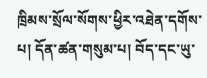ཁྲིམས་སྲོལ་སོགས་ཕྱིར་འཐེན་དགོས་པ། དོན་ཚན་གསུམ་པ། བོད་དང་ཡུ་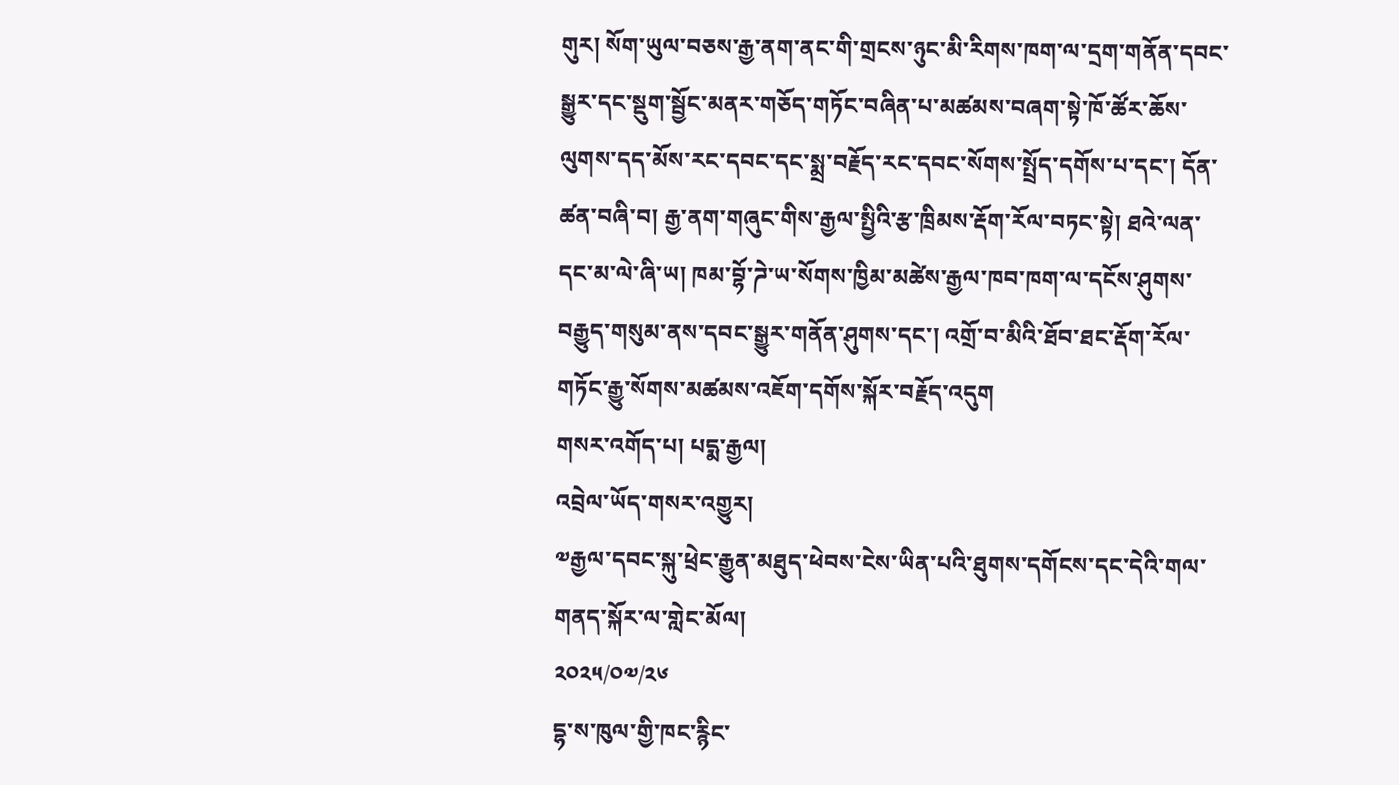གུར། སོག་ཡུལ་བཅས་རྒྱ་ནག་ནང་གི་གྲངས་ཉུང་མི་རིགས་ཁག་ལ་དྲག་གནོན་དབང་སྒྱུར་དང་སྡུག་སྦྱོང་མནར་གཅོད་གཏོང་བཞིན་པ་མཚམས་བཞག་སྟེ་ཁོ་ཚོར་ཆོས་ལུགས་དད་མོས་རང་དབང་དང་སྨྲ་བརྗོད་རང་དབང་སོགས་སྤྲོད་དགོས་པ་དང་། དོན་ཚན་བཞི་བ། རྒྱ་ནག་གཞུང་གིས་རྒྱལ་སྤྱིའི་རྩ་ཁྲིམས་རྡོག་རོལ་བཏང་སྟེ། ཐའེ་ལན་དང་མ་ལེ་ཞི་ཡ། ཁམ་བྷོ་ཌེ་ཡ་སོགས་ཁྱིམ་མཚེས་རྒྱལ་ཁབ་ཁག་ལ་དངོས་ཤུགས་བརྒྱུད་གསུམ་ནས་དབང་སྒྱུར་གནོན་ཤུགས་དང་། འགྲོ་བ་མིའི་ཐོབ་ཐང་རྡོག་རོལ་གཏོང་རྒྱུ་སོགས་མཚམས་འཇོག་དགོས་སྐོར་བརྗོད་འདུག
གསར་འགོད་པ། པདྨ་རྒྱལ།
འབྲེལ་ཡོད་གསར་འགྱུར།
༧རྒྱལ་དབང་སྐུ་ཕྲེང་རྒྱུན་མཐུད་ཕེབས་ངེས་ཡིན་པའི་ཐུགས་དགོངས་དང་དེའི་གལ་གནད་སྐོར་ལ་གླེང་མོལ།
༢༠༢༥/༠༧/༢༦
དྷ་ས་ཁུལ་གྱི་ཁང་རྙིང་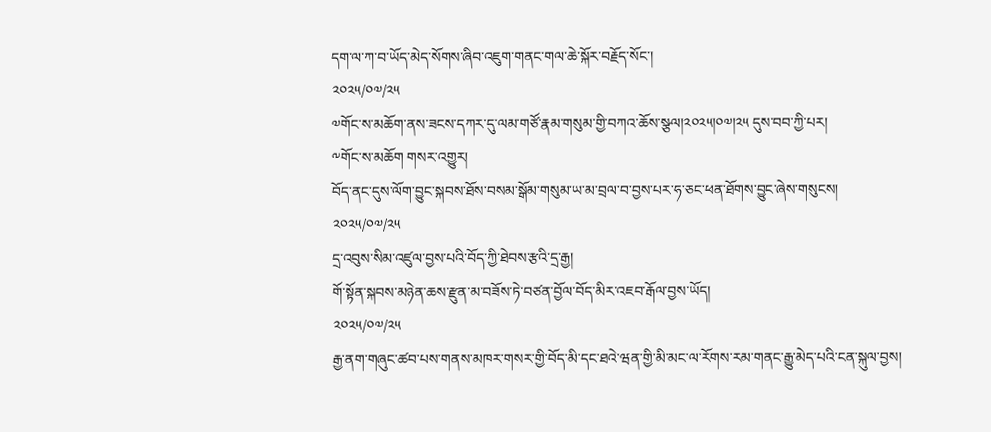དག་ལ་ཀ་བ་ཡོད་མེད་སོགས་ཞིབ་འཇུག་གནང་གལ་ཆེ་སྐོར་བརྗོད་སོང་།
༢༠༢༥/༠༧/༢༥
༧གོང་ས་མཆོག་ནས་ཟངས་དཀར་དུ་ལམ་གཙོ་རྣམ་གསུམ་གྱི་བཀའ་ཆོས་སྩལ།༢༠༢༥།༠༧།༢༥ དུས་བབ་ཀྱི་པར།
༸གོང་ས་མཆོག གསར་འགྱུར།
བོད་ནང་དུས་ལོག་བྱུང་སྐབས་ཐོས་བསམ་སྒོམ་གསུམ་ཡ་མ་བྲལ་བ་བྱས་པར་ཧ་ཅང་ཕན་ཐོགས་བྱུང་ཞེས་གསུངས།
༢༠༢༥/༠༧/༢༥
དྲ་འབུས་སིམ་འཛུལ་བྱས་པའི་བོད་ཀྱི་ཐེབས་རྩའི་དྲ་རྒྱ།
གོ་སྟོན་སྐབས་མཉེན་ཆས་རྫུན་མ་བཟོས་ཏེ་བཙན་བྱོལ་བོད་མིར་འཇབ་རྒོལ་བྱས་ཡོད།
༢༠༢༥/༠༧/༢༥
རྒྱ་ནག་གཞུང་ཚབ་པས་གནས་མཁར་གསར་གྱི་བོད་མི་དང་ཐའེ་ཝན་གྱི་མི་མང་ལ་རོགས་རམ་གནང་རྒྱུ་མེད་པའི་ངན་སྐུལ་བྱས།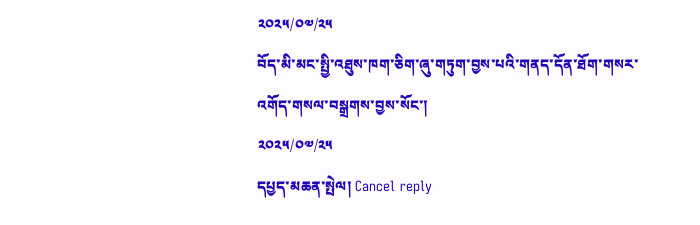༢༠༢༥/༠༧/༢༥
བོད་མི་མང་སྤྱི་འཐུས་ཁག་ཅིག་ཞུ་གཏུག་བྱས་པའི་གནད་དོན་ཐོག་གསར་འགོད་གསལ་བསྒྲགས་བྱས་སོང་།
༢༠༢༥/༠༧/༢༥
དཔྱད་མཆན་སྤེལ། Cancel reply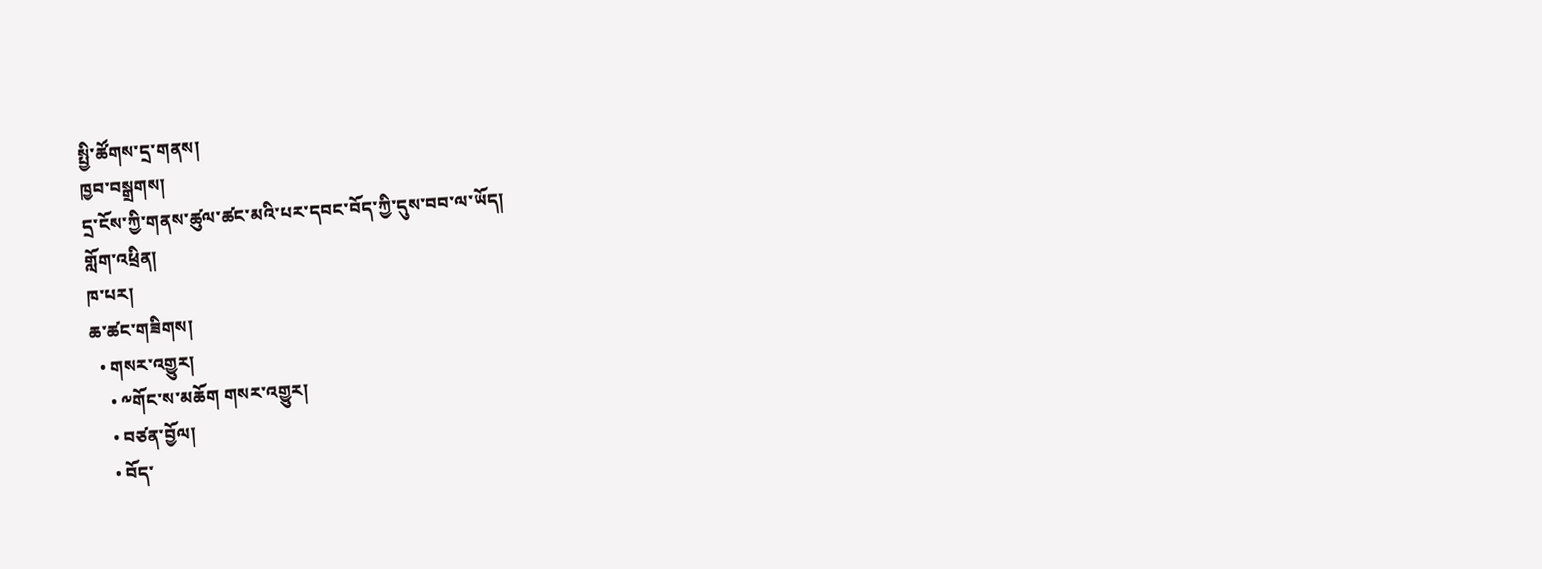སྤྱི་ཚོགས་དྲ་གནས།
ཁྱབ་བསྒྲགས།
དྲ་ངོས་ཀྱི་གནས་ཚུལ་ཚང་མའི་པར་དབང་བོད་ཀྱི་དུས་བབ་ལ་ཡོད།
གློག་འཕྲིན།
ཁ་པར།
ཆ་ཚང་གཟིགས།
  • གསར་འགྱུར།
    • ༸གོང་ས་མཆོག གསར་འགྱུར།
    • བཙན་བྱོལ།
    • བོད་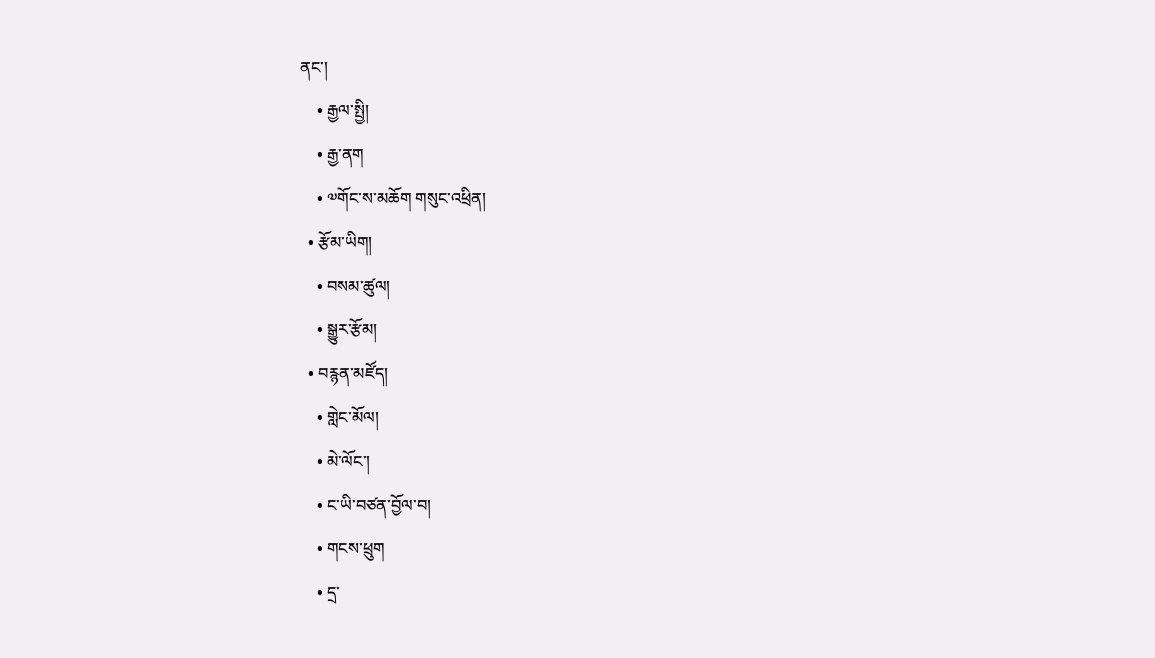ནང་།
    • རྒྱལ་སྤྱི།
    • རྒྱ་ནག
    • ༧གོང་ས་མཆོག གསུང་འཕྲིན།
  • རྩོམ་ཡིག།
    • བསམ་ཚུལ།
    • སྒྱུར་རྩོམ།
  • བརྙན་མཛོད།
    • གླེང་མོལ།
    • མེ་ལོང་།
    • ང་ཡི་བཙན་བྱོལ་བ།
    • གངས་ཕྲུག
    • དྲ་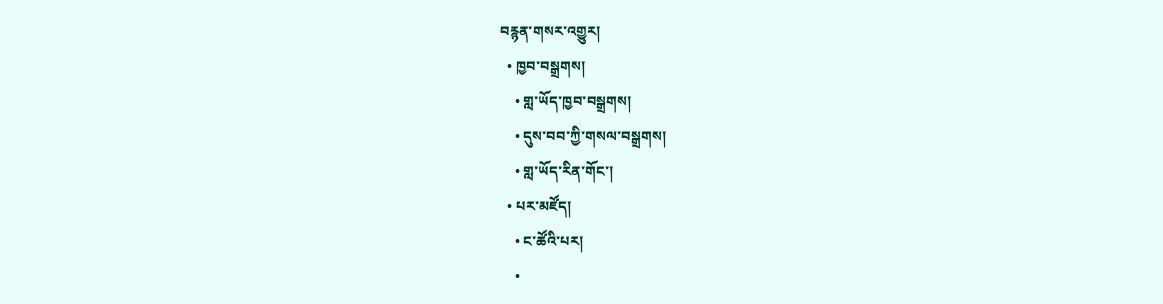བརྙན་གསར་འགྱུར།
  • ཁྱབ་བསྒྲགས།
    • གླ་ཡོད་ཁྱབ་བསྒྲགས།
    • དུས་བབ་ཀྱི་གསལ་བསྒྲགས།
    • གླ་ཡོད་རིན་གོང་།
  • པར་མཛོད།
    • ང་ཚོའི་པར།
    •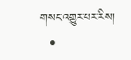གསང་འགྱུར་པར་རིས།
  •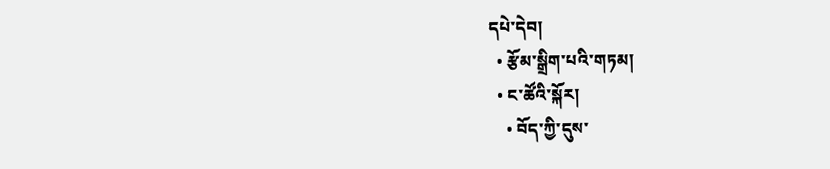དཔེ་དེབ།
  • རྩོམ་སྒྲིག་པའི་གཏམ།
  • ང་ཚོའི་སྐོར།
    • བོད་ཀྱི་དུས་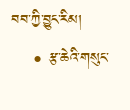བབ་ཀྱི་བྱུང་རིམ།
    • རྩ་ཆེའི་གསུང་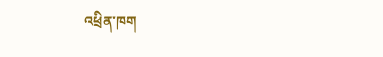འཕྲིན་ཁག